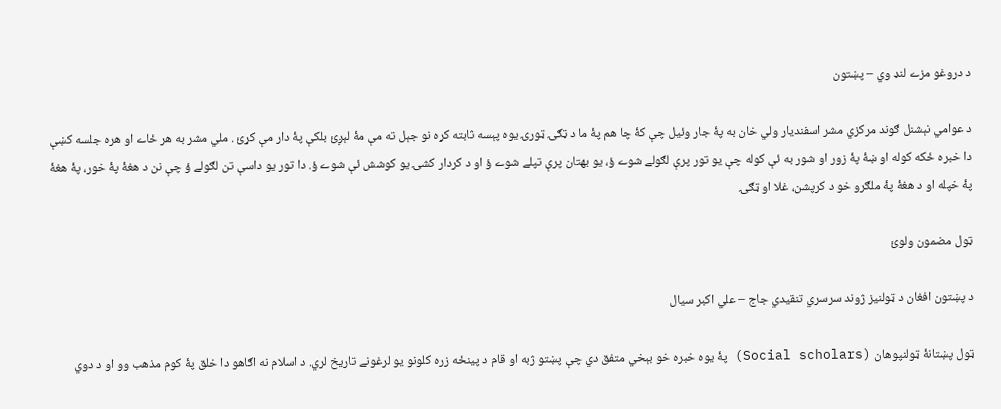د دروغو مزے لنډ وي – پښتون

د عوامي نېشنل ګوند مرکزي مشر اسفنديار ولي خان به پۀ جار وئيل چې کۀ چا هم پۀ ما د ټګۍ ټورۍ يوه پېسه ثابته کړه نو جېل ته مې مۀ لېږئ بلکې پۀ دار مې کړئ . ملي مشر به هر ځاے او هره جلسه کښې دا خبره ځکه کوله او ښۀ پۀ زور او شور به ئې کوله چې يو تور پرې لګولے شوے ؤ، يو بهتان پرې تپلے شوے ؤ او د کردار کشۍ يو کوشش ئې شوے ؤ. دا تور يو داسې تن لګولے ؤ چې نن د هغۀ پۀ خور، پۀ هغۀ پۀ خپله او د هغۀ پۀ ملګرو خو د کرپشن، غلا او ټګۍ

ټول مضمون ولوئ

د پښتون افغان د ټولنيز ژوند سرسري تنقيدي جاج – علي اکبر سيال

ټول پښتانۀ ټولنپوهان (Social scholars) پۀ يوه خبره خو بېخي متفق دي چې پښتو ژبه او قام د پينځه زره کلونو يو لرغونے تاريخ لري. د اسلام نه اګاهو دا خلق پۀ کوم مذهب وو او د دوي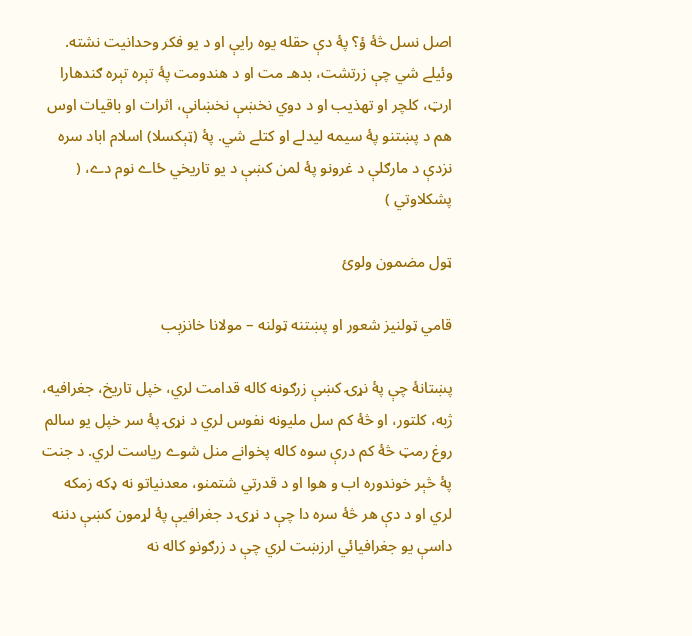اصل نسل څۀ ؤ؟ پۀ دې حقله يوه رايې او د يو فکر وحدانيت نشته. وئيلے شي چې زرتشت، بدهـ مت او د هندومت پۀ تېره تېره ګندهارا ارټ، کلچر او تهذيب او د دوي نخښې نخښانې، اثرات او باقيات اوس هم د پښتنو پۀ سيمه ليدلے او کتلے شي. پۀ (ټېکسلا) اسلام اباد سره نزدې د مارګلې د غرونو پۀ لمن کښې د يو تاريخي ځاے نوم دے، ( پشکلاوتي )

ټول مضمون ولوئ

قامي ټولنيز شعور او پښتنه ټولنه – مولانا خانزېب

پښتانۀ چې پۀ نړۍ کښې زرګونه کاله قدامت لري، خپل تاريخ، جغرافيه، ژبه، کلتور، او څۀ کم سل مليونه نفوس لري د نړۍ پۀ سر خپل يو سالم روغ رمټ څۀ کم درې سوه کاله پخوانے منل شوے رياست لري. د جنت پۀ څېر خوندوره اب و هوا او د قدرتي شتمنو، معدنياتو نه ډکه زمکه لري او د دې هر څۀ سره دا چې د نړۍ د جغرافيې پۀ لړمون کښې دننه داسې يو جغرافیائي ارزښت لري چې د زرګونو کاله نه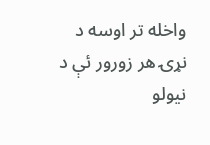واخله تر اوسه د نړۍ هر زورور ئې د نيولو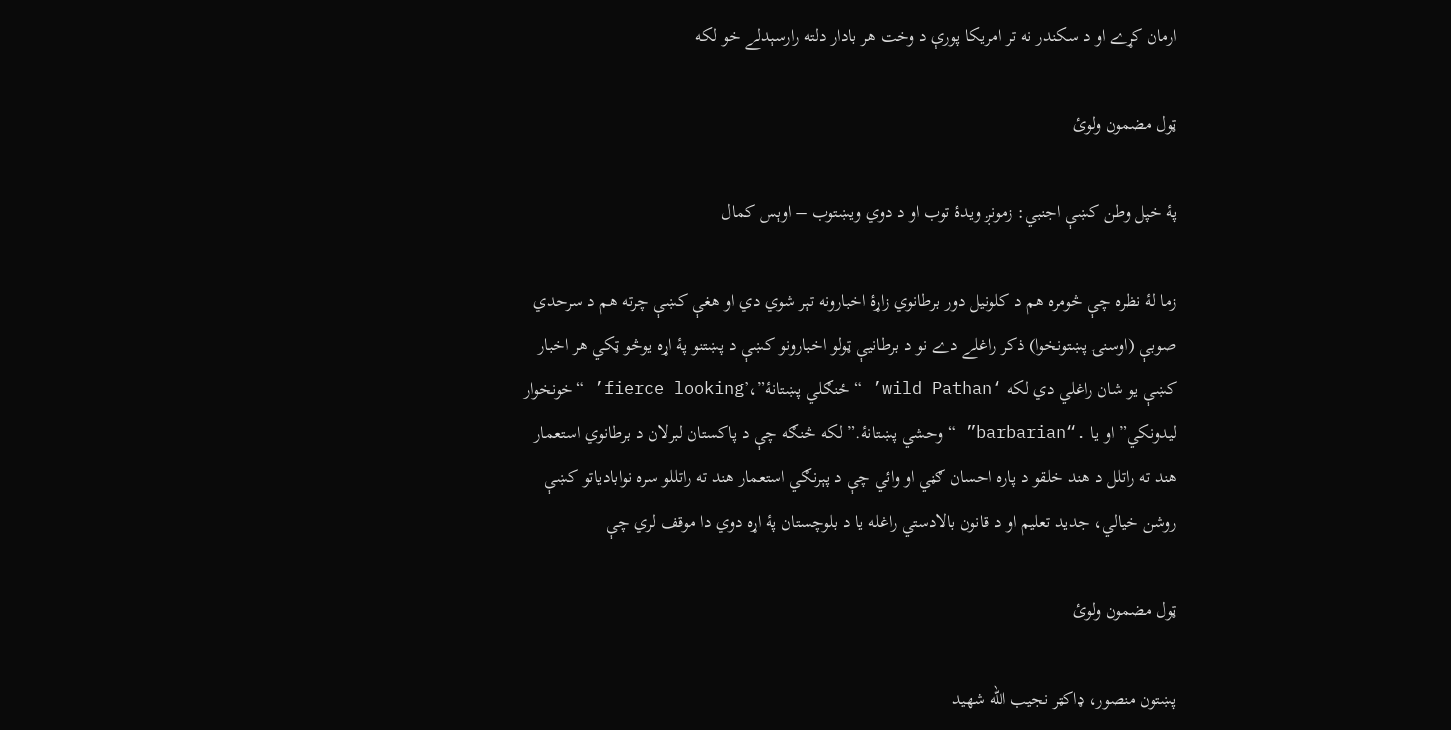ارمان کړے او د سکندر نه تر امريکا پورې د وخت هر بادار دلته رارسېدلے خو لکه

ټول مضمون ولوئ

پۀ خپل وطن کښې اجنبي: زمونږ ویدۀ توب او د دوي ویښتوب – اوېس کمال

زما لۀ نظره چې څومره هم د کلونیل دور برطانوي زاړۀ اخبارونه تېر شوي دي او هغې کښې چرته هم د سرحدي صوبې (اوسنۍ پښتونخوا) ذکر راغلے دے نو د برطانيې ټولو اخبارونو کښې د پښتنو پۀ اړه یوڅو ټکي هر اخبار کښې یو شان راغلي دي لکه ‘wild Pathan’ “ځنګلي پښتانۀ”،’fierce looking’ “خونخوار لیدونکي” او یا .“barbarian” “وحشي پښتانۀ.” لکه څنګه چې د پاکستان لبرلان د برطانوي استعمار هند ته راتلل د هند خلقو د پاره احسان ګڼي او وائي چې د پېرنګي استعمار هند ته راتللو سره نوابادیاتو کښې روشن خیالي، جدید تعلیم او د قانون بالادستي راغله یا د بلوچستان پۀ اړه دوي دا موقف لري چې

ټول مضمون ولوئ

پښتون منصور، ډاکټر نجيب الله شهيد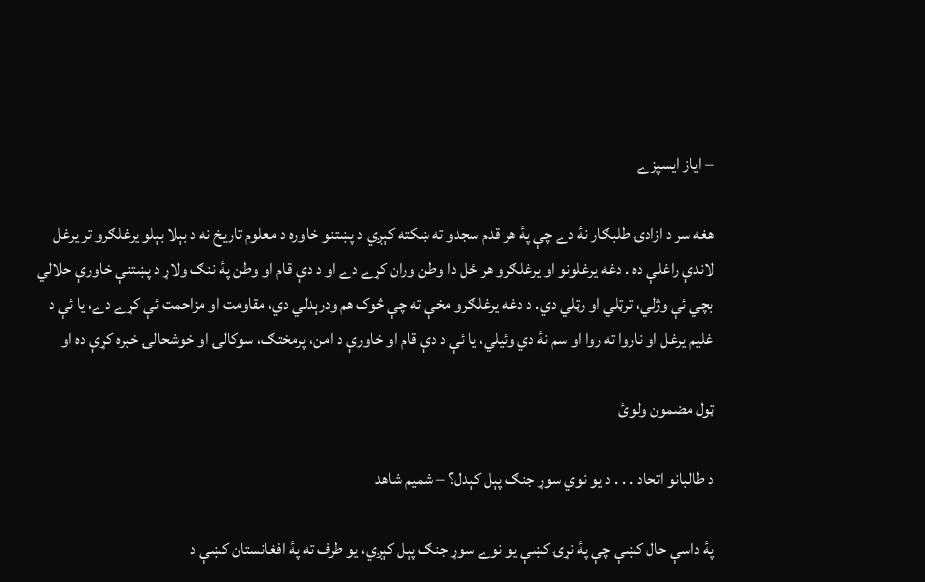– اياز ايسپزے

هغه سر د ازادۍ طلبګار نۀ دے چې پۀ هر قدم سجدو ته ښکته کېږي د پښتنو خاوره د معلوم تاريخ نه د بېلا بېلو يرغلګرو تر يرغل لاندې راغلې ده . دغه يرغلونو او يرغلګرو هر ځل دا وطن وران کړے دے او د دې قام او وطن پۀ ننګ ولاړ د پښتنې خاورې حلالي بچي ئې وژلي، ترټلي او رټلي دي. د دغه يرغلګرو مخې ته چې څوک هم ودرېدلي دي، مقاومت او مزاحمت ئې کړے دے، يا ئې د غليم يرغل او ناروا ته روا او سم نۀ دي وئيلي، يا ئې د دې قام او خاورې د امن، پرمختګ، سوکالۍ او خوشحالۍ خبره کړې ده او

ټول مضمون ولوئ

د طالبانو اتحاد . . . د يو نوي سوړ جنګ پېل کېدل؟ – شميم شاهد

پۀ داسې حال کښې چې پۀ نړۍ کښې يو نوے سوړ جنګ پېل کېږي، يو طرف ته پۀ افغانستان کښې د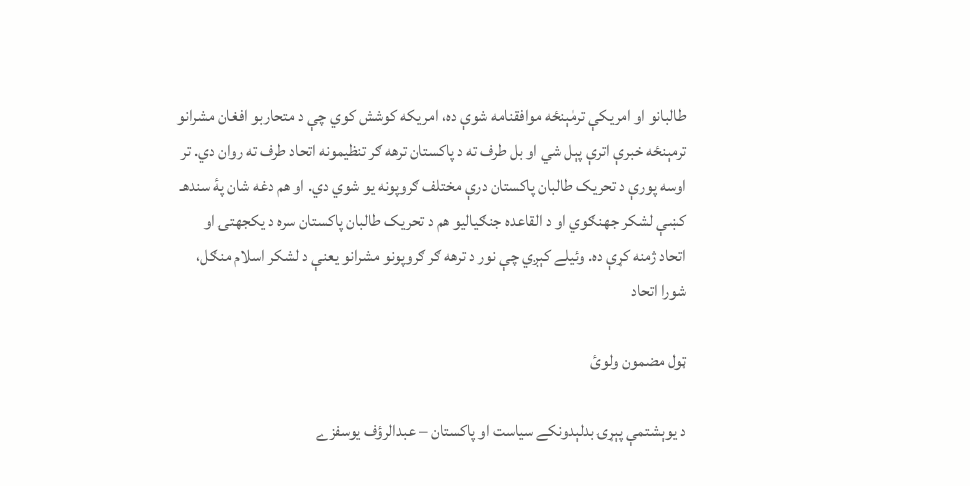طالبانو او امريکې ترمٰېنځه موافقنامه شوې ده، امريکه کوشش کوي چې د متحاربو افغان مشرانو ترمېنځه خبرې اترې پېل شي او بل طرف ته د پاکستان ترهه ګر تنظيمونه اتحاد طرف ته روان دي. تر اوسه پورې د تحريک طالبان پاکستان درې مختلف ګروپونه يو شوي دي. او هم دغه شان پۀ سندهـ کښې لشکر جهنګوي او د القاعده جنګياليو هم د تحريک طالبان پاکستان سره د يکجهتۍ او اتحاد ژمنه کړې ده. وئيلے کېږي چې نور د ترهه ګر ګروپونو مشرانو يعنې د لشکر اسلام منګل، شورا اتحاد

ټول مضمون ولوئ

د يوېشتمې پېړۍ بدلېدونکے سياست او پاکستان – عبدالرؤف يوسفزے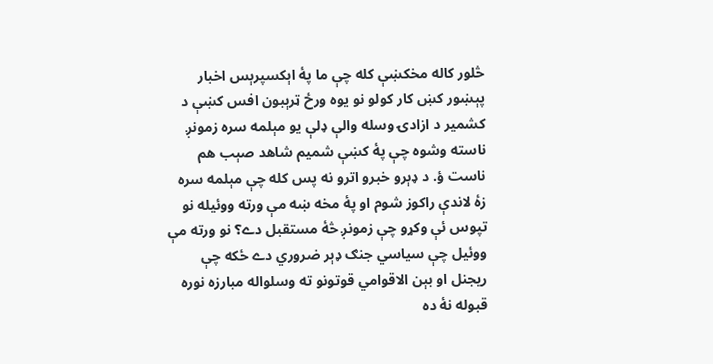څلور کاله مخکښې کله چې ما پۀ اېکسپرېس اخبار پېښور کښ کار کولو نو يوه ورځ ټرېبون افس کښې د کشمير د ازادۍ وسله والې ډلې يو مېلمه سره زمونږ ناسته وشوه چې پۀ کښې شميم شاهد صېب هم ناست ؤ. د ډېرو خبرو اترو نه پس کله چې مېلمه سره زۀ لاندې راکوز شوم او پۀ مخه ښه مې ورته ووئيله نو تپوس ئې وکړو چې زمونږ څۀ مستقبل دے؟ نو ورته مې ووئيل چې سياسي جنګ ډېر ضروري دے ځکه چې ريجنل او بېن الاقوامي قوتونو ته وسلواله مبارزه نوره قبوله نۀ ده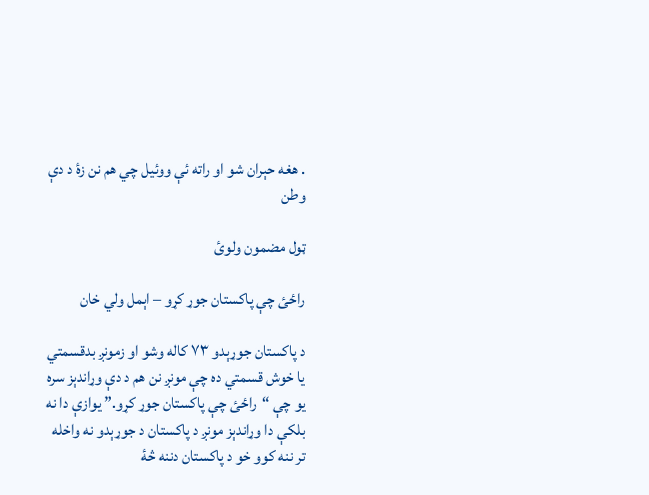. هغه حېران شو او راته ئې ووئيل چي هم نن زۀ د دې وطن

ټول مضمون ولوئ

راځئ چې پاکستان جوړ کړو – اېمل ولي خان

د پاکستان جوړېدو ۷۳ کاله وشو او زمونږ بدقسمتي يا خوش قسمتي ده چې مونږ نن هم د دې وړاندېز سره يو چې “راځئ چې پاکستان جوړ کړو.” يوازې دا نه بلکې دا وړاندېز مونږ د پاکستان د جوړېدو نه واخله تر ننه کوو خو د پاکستان دننه څۀ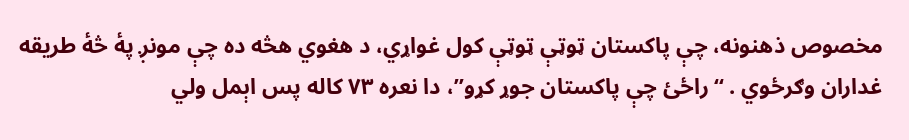مخصوص ذهنونه، چې پاکستان ټوټې ټوټې کول غواړي، د هغوي هڅه ده چې مونږ پۀ څۀ طريقه غداران وګرځوي . “راځئ چې پاکستان جوړ کړو”، دا نعره ۷۳ کاله پس اېمل ولي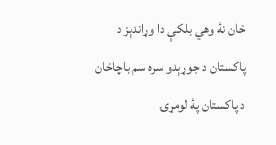خان نۀ وهي بلکې دا وړاندېز د پاکستان د جوړېدو سره سم باچاخان د پاکستان پۀ لومړۍ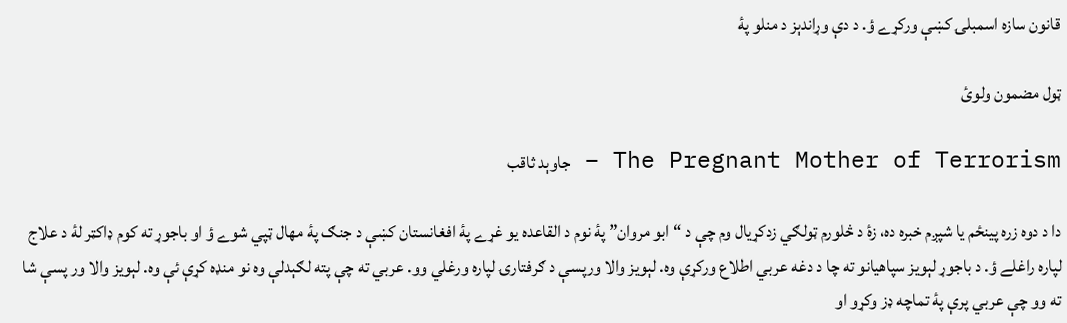قانون سازه اسمبلۍ کښې ورکړے ؤ. د دې وړاندېز د منلو پۀ

ټول مضمون ولوئ

The Pregnant Mother of Terrorism – جاوېد ثاقب

دا د دوه زره پينځم يا شپږم خبره ده، زۀ د څلورم ټولګي زدکړيال وم چې د “ابو مروان” پۀ نوم د القاعده يو غړے پۀ افغانستان کښې د جنګ پۀ مهال ټپي شوے ؤ او باجوړ ته کوم ډاکټر لۀ د علاج لپاره راغلے ؤ. د باجوړ لېويز سپاهيانو ته چا د دغه عربي اطلاع ورکړې وه. لېويز والا ورپسې د ګرفتارۍ لپاره ورغلي وو. عربي ته چې پته لګېدلې وه نو منډه کړې ئې وه. لېويز والا ور پسې شا ته وو چې عربي پرې پۀ تماچه ډز وکړو او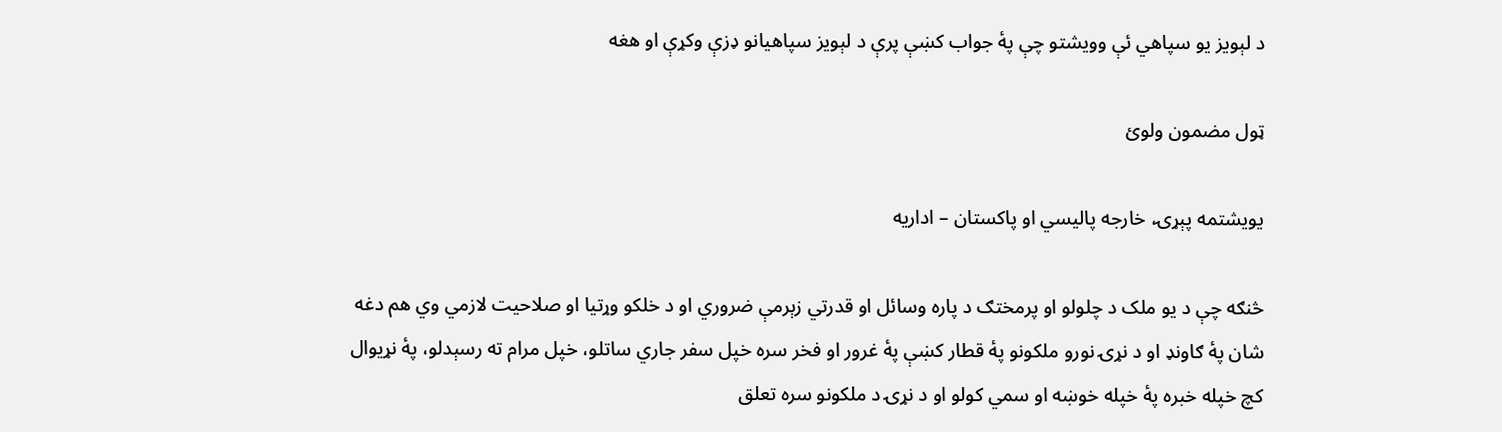د لېويز يو سپاهي ئې وويشتو چې پۀ جواب کښې پرې د لېويز سپاهيانو ډزې وکړې او هغه

ټول مضمون ولوئ

يويشتمه پېړۍ، خارجه پاليسي او پاکستان – اداريه

څنګه چې د يو ملک د چلولو او پرمختګ د پاره وسائل او قدرتي زېرمې ضروري او د خلکو وړتيا او صلاحيت لازمي وي هم دغه شان پۀ ګاونډ او د نړۍ نورو ملکونو پۀ قطار کښې پۀ غرور او فخر سره خپل سفر جاري ساتلو، خپل مرام ته رسېدلو، پۀ نړيوال کچ خپله خبره پۀ خپله خوښه او سمي کولو او د نړۍ د ملکونو سره تعلق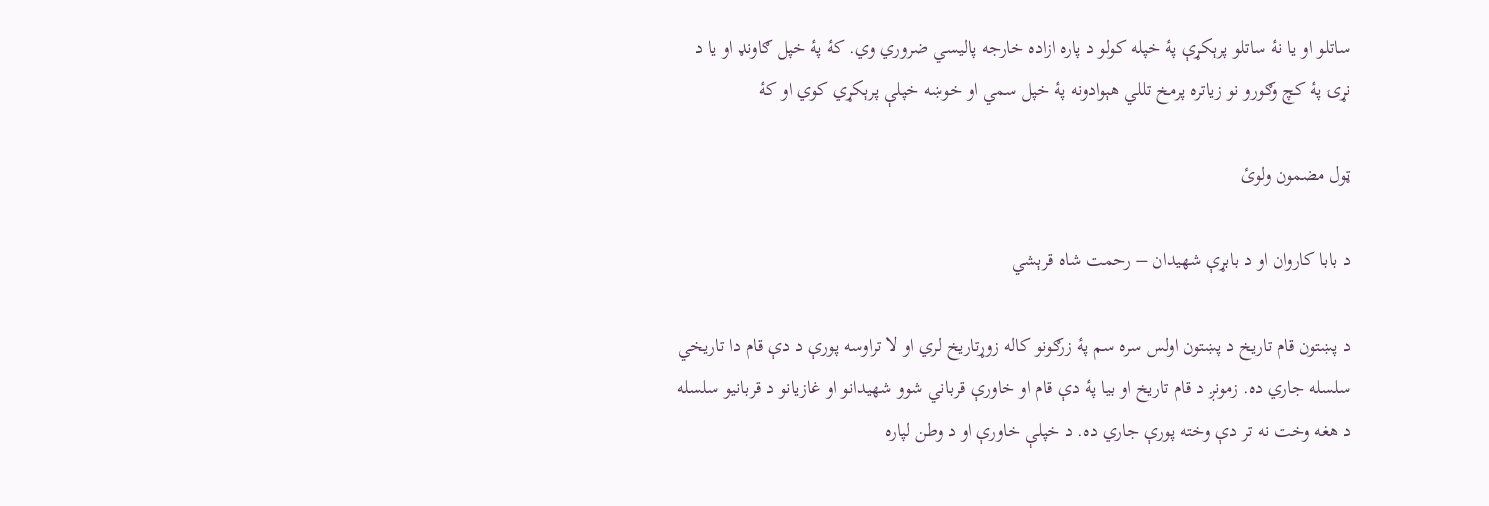ساتلو او يا نۀ ساتلو پرېکړې پۀ خپله کولو د پاره ازاده خارجه پاليسي ضروري وي. کۀ پۀ خپل ګاونډ او يا د نړۍ پۀ کچ وګورو نو زياتره پرمخ تللي هېوادونه پۀ خپل سمي او خوښه خپلې پرېکړي کوي او کۀ

ټول مضمون ولوئ

د بابا کاروان او د بابړې شهيدان – رحمت شاه قرېشي

د پښتون قام تاريخ د پښتون اولس سره سم پۀ زرګونو کاله زوړتاريخ لري او لا تراوسه پورې د دې قام دا تاريخي سلسله جاري ده. زمونږ د قام تاريخ او بيا پۀ دې قام او خاورې قرباني شوو شهيدانو او غازيانو د قربانيو سلسله د هغه وخت نه تر دې وخته پورې جاري ده. د خپلې خاورې او د وطن لپاره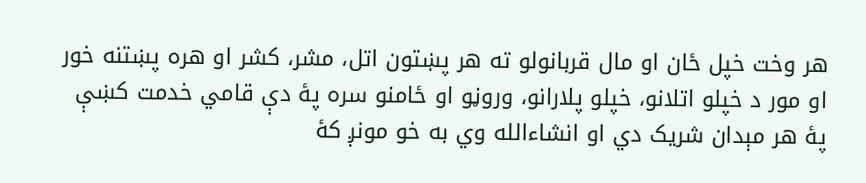هر وخت خپل ځان او مال قربانولو ته هر پښتون اتل، مشر، کشر او هره پښتنه خور او مور د خپلو اتلانو، خپلو پلارانو، وروڼو او ځامنو سره پۀ دې قامي خدمت کښې پۀ هر مېدان شريک دي او انشاءالله وي به خو مونږ کۀ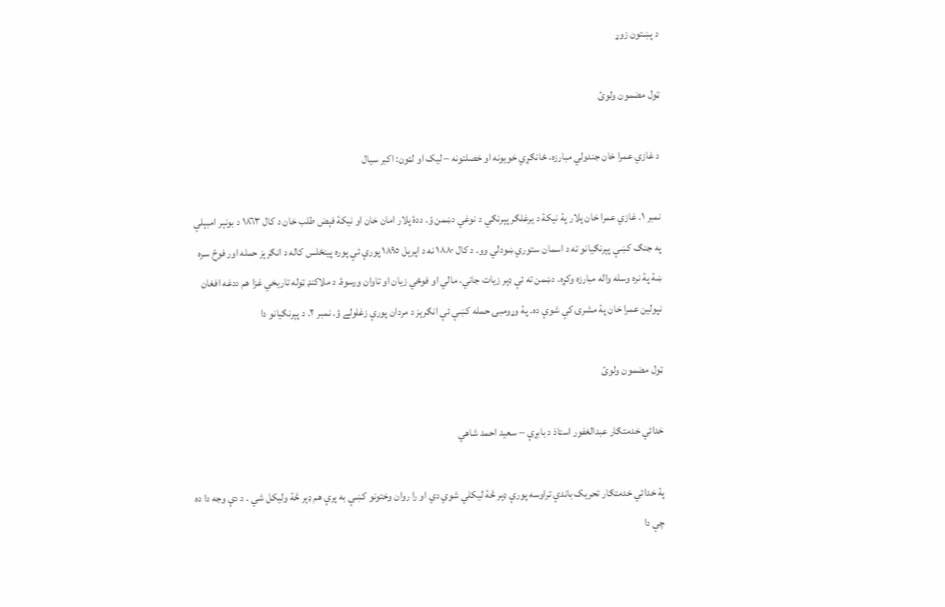د پښتون زوړ

ټول مضمون ولوئ

د غازي عمرا خان جندولي مبارزه، ځانګړي خويونه او خصلتونه – ليک او لټون: اکبر سيال

نمبر ١. غازي عمرا خان پلار پۀ نيکۀ د يرغلګر پېرنګي د نوغي دښمن ؤ. ددۀ پلار امان خان او نيکۀ فېض طلب خان د کال ١٨٦٣ د بونېر امبېلې په جنګ کښې پېرنګيانو ته د اسمان ستوري ښودلي وو. د کال ١٨٨٠ نه د اپرېل ١٨٩٥ پورې ئې پوره پينځلس کاله د انګرېز حمله اور فوځ سره ښۀ پۀ نره وسله واله مبارزه وکړه. دښمن ته ئې ډېر زيات جاني، مالي او فوځي زيان او تاوان ورسوۀ. د ملاکنډ ټوله تاريخي غزا هم ددغه افغان نپولين عمرا خان پۀ مشرۍ کې شوې ده. پۀ وړومبۍ حمله کښې ئې انګرېز د مردان پورې زغلولے ؤ. نمبر ٢. د پېرنګيانو دا

ټول مضمون ولوئ

خدائي خدمتګار عبدالغفور استاذ د بابړې – سعيد احمد شاهي

پۀ خدائي خدمتګار تحريک باندې تراوسه پورې ډېر څۀ ليکلي شوي دي او را روان وختونو کښې به پرې هم ډېر څۀ وليکل شي . د دې وجه دا ده چې دا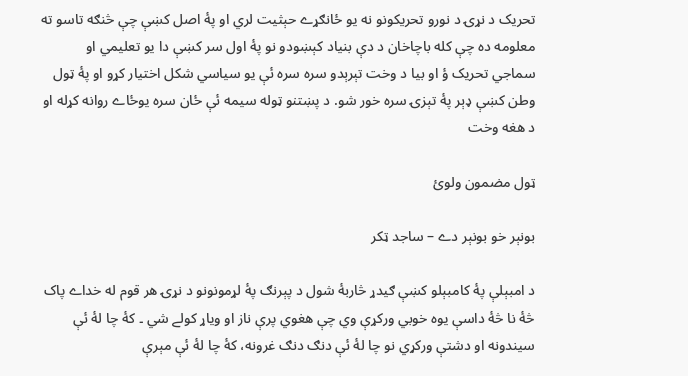تحريک د نړۍ د نورو تحريکونو نه يو ځانګړے حېثيت لري او پۀ اصل کښې چې څنګه تاسو ته معلومه ده چې کله باچاخان د دې بنياد کېښودو نو پۀ اول سر کښې دا يو تعليمي او سماجي تحريک ؤ او بيا د وخت تېرېدو سره سره ئې يو سياسي شکل اختيار کړو او پۀ ټول وطن کښې ډېر پۀ تېزۍ سره خور شو. د پښتنو ټوله سيمه ئې ځان سره يوځاے روانه کړله او د هغه وخت

ټول مضمون ولوئ

بونېر خو بونېر دے – ساجد ټکر

د امبېلې پۀ کامبېلو کښې ګيدړ څاربۀ شول د پېرنګ پۀ لړمونونو د نړۍ هر قوم له خداے پاک څۀ نا څۀ داسې يوه خوبي ورکړې وي چې هغوي پرې ناز او وياړ کولے شي ۔ کۀ چا لۀ ئې سيندونه او دشتې ورکړي نو چا لۀ ئې دنګ دنګ غرونه، کۀ چا لۀ ئې مېرې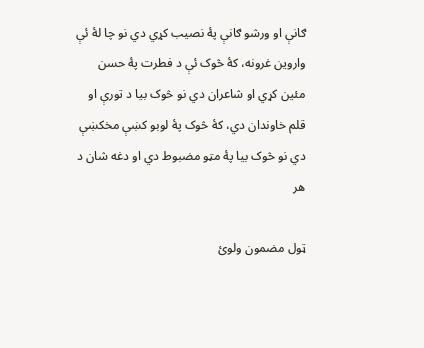ګانې او ورشو ګانې پۀ نصيب کړي دي نو چا لۀ ئې واروين غرونه، کۀ څوک ئې د فطرت پۀ حسن مئين کړي او شاعران دي نو څوک بيا د تورې او قلم خاوندان دي، کۀ څوک پۀ لوبو کښې مخکښې دي نو څوک بيا پۀ مټو مضبوط دي او دغه شان د هر

ټول مضمون ولوئ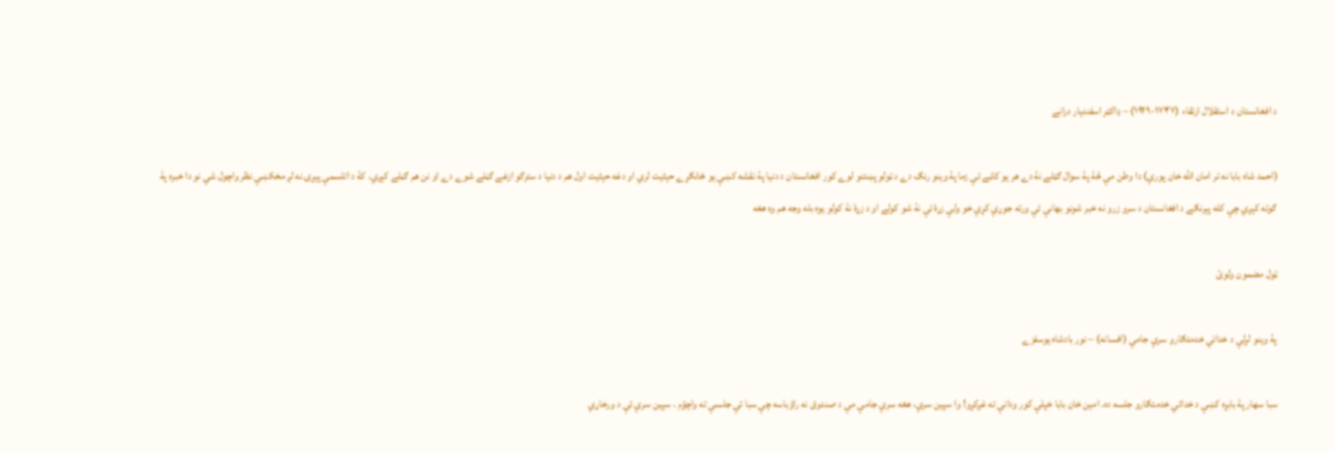د افغانستان د استقلال ارتقاء (۱۷۴۷-۱۹۲۹) – ډاکټر اسفنديار درانے

(احمد شاه بابا نه تر امان الله خان پورې) دا وطن مې څۀ پۀ سوال ګټلے نۀ دے هر يو کاڼے ئې زما پۀ وينو رنګ دے د ټولو پښتنو لوے کور افغانستان د دنيا پۀ نقشه کښې يو ځانګړے حېثيت لري او دغه حېثيت اول هم د دنيا د سترګو ازغے ګڼلے شوے دے او نن هم ګڼلے کېږي. کۀ د اتلسمې پېړۍ نه لږ مخکښې نظر واچول شي نو دا خبره پۀ ګوته کېږي چې کله پېرنګے د افغانستان د سرو زرو نه خبر شونو بهانې ئې ورته جوړې کړې خو ولې زړۀ ئې نۀ شو کولے او د زړۀ نۀ کولو يوه بله وجه هم وه هغه

ټول مضمون ولوئ

پۀ وینو لړلې د خدائي خدمتګارو سرې جامې (افسانه) – نور بادشاه يوسفزے

سبا سهار پۀ بابړه کښې د خدائي خدمتګارو جلسه ده. امین خان بابا خپلې کور ودانې ته غږکړو! وا سپین سرې، هغه سرې جامې مې د صندوق نه راؤباسه چې سبا ئې جلسې ته واچؤم . سپین سرې ئې د ورخاړي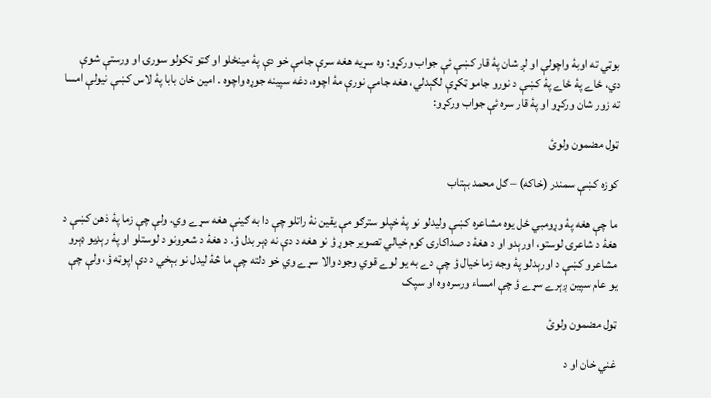بوټي ته اوبۀ واچولې او لږ شان پۀ قار کښې ئې جواب ورکړو: وه سړیه هغه سرې جامې خو دې پۀ مینځلو او ګټو ټکولو سورۍ او ورستې شوې دي، ځاے پۀ ځاے پۀ کښې د نورو جامو ټکړې لګېدلي، هغه جامې نورې مۀ اچوه، دغه سپینه جوړه واچوه . امین خان بابا پۀ لاس کښې نیولې امسا ته زور شان ورکړو او پۀ قار سره ئې جواب ورکړو:

ټول مضمون ولوئ

کوزه کښې سمندر (خاکه) – ګل محمد بېتاب

ما چې هغه پۀ وړومبي ځل يوه مشاعره کښې وليدلو نو پۀ خپلو سترګو مې يقين نۀ راتلو چې دا به ګينې هغه سړے وي. ولې چې زما پۀ ذهن کښې د هغۀ د شاعرۍ لوستو، اورېدو او د هغۀ د صداکارۍ کوم خيالي تصوير جوړ ؤ نو هغه د دې نه ډېر بدل ؤ. د هغۀ د شعرونو د لوستلو او پۀ رېډيو ډېرو مشاعرو کښې د اورېدلو پۀ وجه زما خيال ؤ چې دے به يو لوے قوي وجود والا سړے وي خو دلته چې ما څۀ ليدل نو بېخي د دې اپوټه ؤ، ولې چې يو عام سپين ږېرے سړے ؤ چې امساء ورسره وه او سپک

ټول مضمون ولوئ

غني خان او د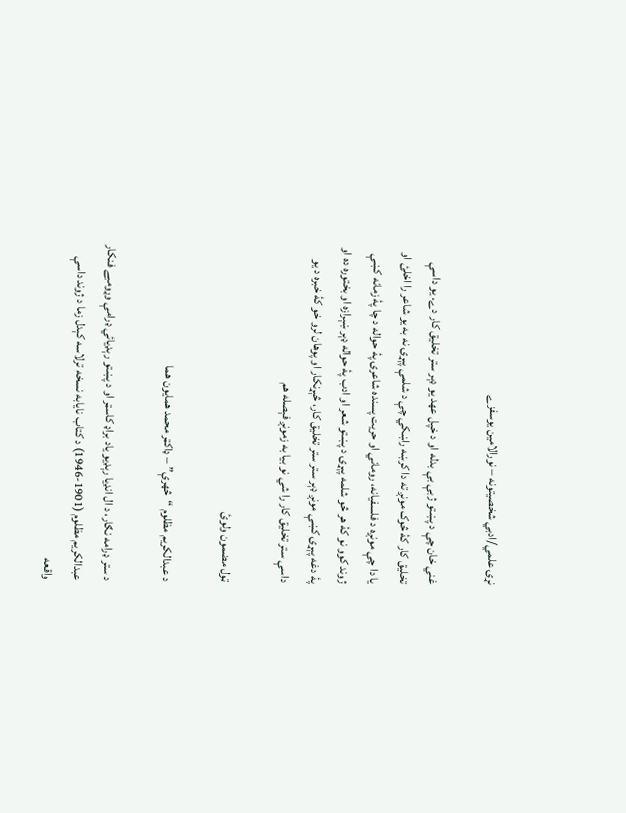نړۍ علمي/ادبي شخصيتونه – نورالامين يوسفزے

غني خان چې د پښتو ژبې بې بدله او د خپل عهد يو ډېر ستر تخليق کار دے. يو داسې تخليق کار کۀ څوک مونږ ته دا کرښه راښکي چې د شلمې پېړۍ نه به يو شاعر را اخلئ او يا دا چې مونږه د فلسفيانه، روماني او حريت پسنده شاعرۍ پۀ حواله د چا پۀ زمانه کښې ژوند کوو نو کۀ هر څو شلمه پېړۍ د پښتو شعر او ادب پۀ حواله ډېر ښېرازه او بختوره ده او پۀ دغه پېړۍ کښې مونږ ډېر ستر ستر تخليق کار، څېړنکار او پوهان لرو خو کۀ خبره د يو داسې ستر تخليق کار را شي نو بيا به زمونږ فېصله هم

ټول مضمون ولوئ

د عبدالکريم مظلوم “څهرې” – ډاکټر محمد همايون هما

د ستر ډرامه نګار، د ال انډيا رېډيو ياد براډ کاسټر او د پښتو رېډيائي ډرامې وړومبے فنکار عبدالکريم مظلوم (1901-1946) د کتاب نايابه نسخه ترلاسه کېدل زما د ژوند داسې واقعه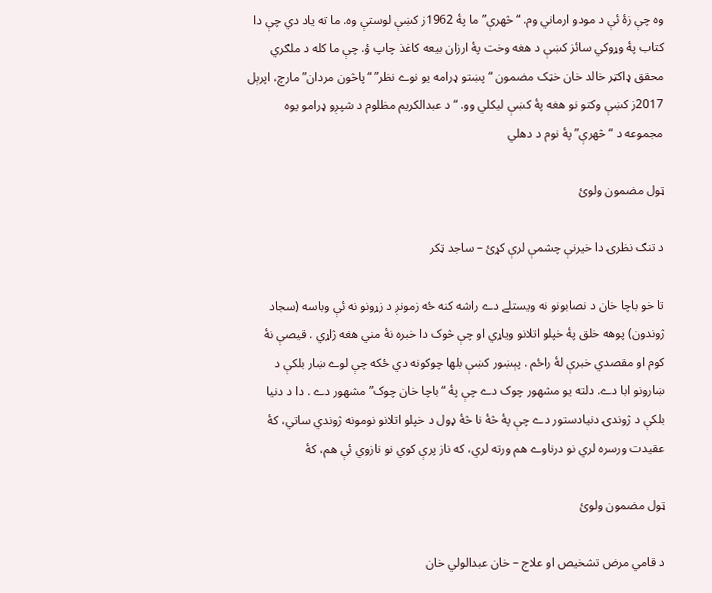وه چې زۀ ئې د مودو ارماني وم. “څهرې” ما پۀ 1962ز کښې لوستې وه. ما ته ياد دي چې دا کتاب پۀ وړوکي سائز کښې د هغه وخت پۀ ارزان بيعه کاغذ چاپ ؤ. چې ما کله د ملګري محقق ډاکټر خالد خان خټک مضمون “پښتو ډرامه يو نوے نظر” “پاڅون مردان” مارچ، اپرېل 2017ز کښې وکتو نو هغه پۀ کښې ليکلي وو. “د عبدالکريم مظلوم د شپږو ډرامو يوه مجموعه د “څهرې” پۀ نوم د دهلي

ټول مضمون ولوئ

د تنګ نظرۍ دا خيرنې چشمې لرې کړئ – ساجد ټکر

تا خو باچا خان د نصابونو نه ويستلے دے راشه کنه ځه زمونږ د زړونو نه ئې وباسه (سجاد ژوندون) پوهه خلق پۀ خپلو اتلانو وياړي او چې څوک دا خبره نۀ مني هغه ژاړي . قيصې نۀ کوم او مقصدي خبرې لۀ راځم . پېښور کښې بلها چوکونه دي ځکه چې لوے ښار بلکې د ښارونو ابا دے. دلته يو مشهور چوک دے چې پۀ “باچا خان چوک” مشهور دے . دا د دنيا بلکې د ژوندۍ دنيادستور دے چې پۀ څۀ نا څۀ ډول د خپلو اتلانو نومونه ژوندي ساتي، کۀ عقيدت ورسره لري نو درناوے هم ورته لري، که ناز پرې کوي نو نازوي ئې هم، کۀ

ټول مضمون ولوئ

د قامي مرض تشخيص او علاج – خان عبدالولي خان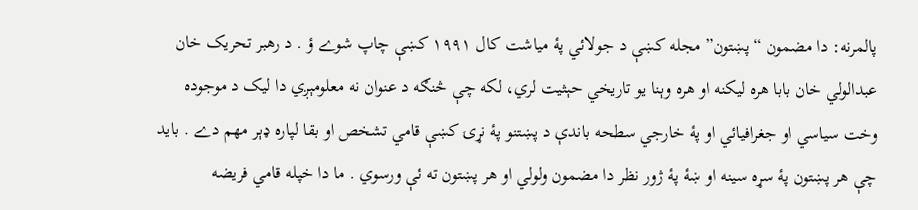پالمرنه: دا مضمون “پښتون” مجله کښې د جولائي پۀ مياشت کال ۱۹۹۱ کښې چاپ شوے ؤ . د رهبر تحريک خان عبدالولي خان بابا هره ليکنه او هره وېنا يو تاريخي حېثيت لري، لکه چې څنګه د عنوان نه معلومېږي دا ليک د موجوده وخت سياسي او جغرافيائي او پۀ خارجي سطحه باندې د پښتنو پۀ نړۍ کښې قامي تشخص او بقا لپاره ډېر مهم دے . بايد چې هر پښتون پۀ سړه سينه او ښۀ پۀ ژور نظر دا مضمون ولولي او هر پښتون ته ئې ورسوي . ما دا خپله قامي فريضه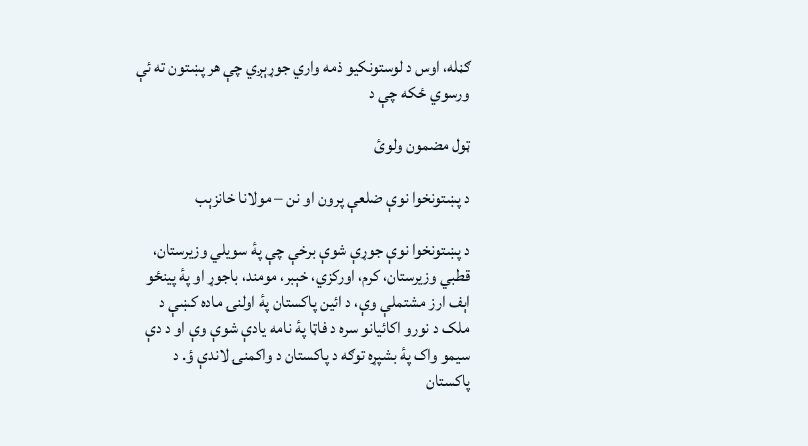ګڼله، اوس د لوستونکيو ذمه واري جوړېږي چې هر پښتون ته ئې ورسوي ځکه چې د

ټول مضمون ولوئ

د پښتونخوا نوې ضلعې پرون او نن – مولانا خانزېب

د پښتونخوا نوې جوړې شوې برخې چې پۀ سويلي وزيرستان، قطبي وزيرستان، کرم، اورکزي، خېبر، مومند، باجوړ او پۀ پينځو اېف ارز مشتملې وې، د ائين پاکستان پۀ اولنۍ ماده کښې د ملک د نورو اکائيانو سره د فاټا پۀ نامه يادې شوې وې او د دې سیمو واک پۀ بشپړه توګه د پاکستان د واکمنۍ لاندې ؤ. د پاکستان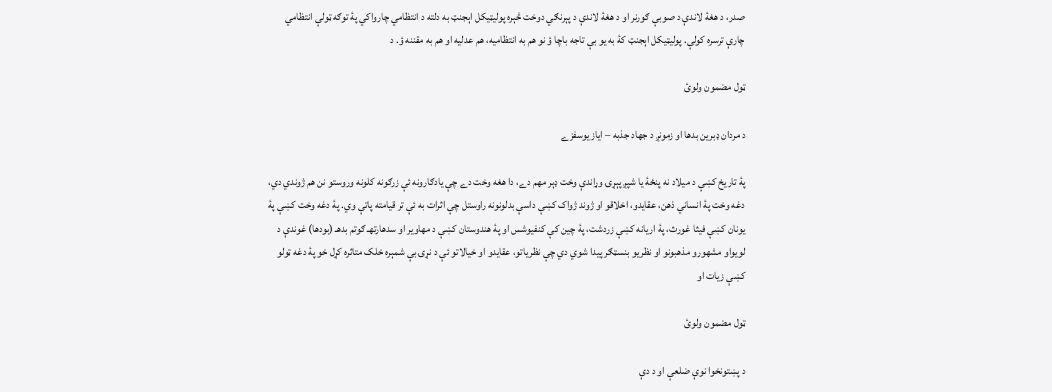صدر، د هغۀ لاندې د صوبې ګورنر او د هغۀ لاندې د پېرنګي دوخت څېره پوليټيکل اېجنټ به دلته د انتظامي چارواکي پۀ توګه ټولې انتظامي چارې ترسره کولې. پوليټيکل اېجنټ کۀ به يو بې تاجه باچا ؤ نو هم به انتظاميه، هم عدليه او هم به مقننه ؤ. د

ټول مضمون ولوئ

د مردان ډبرين بدها او زمونږ د جهاد جذبه – اياز يوسفزے

پۀ تاريخ کښې د ميلاد نه پنځۀ يا شپږ پېړۍ وړاندې وخت ډېر مهم دے، دا هغه وخت دے چې يادګارونه ئې زرګونه کلونه وروستو نن هم ژوندي دي، دغه وخت پۀ انساني ذهن، عقايدو، اخلاقو او ژوند ژواک کښې داسې بدلونونه راوستل چې اثرات به ئې تر قيامته پاتې وي. پۀ دغه وخت کښې پۀ يونان کښې فيثا غورث، پۀ اريانه کښې زردشت، پۀ چين کې کنفيوشس او پۀ هندوستان کښې د مهاوير او سدهارتهـ ګوتم بدهـ (بودها) غوندې د لويواو مشهورو مذهبونو او نظريو بنسټګر پيدا شوي دي چې نظرياتو، عقايدو او خيالاتو ئې د نړۍ بې شمېره خلک متاثره کړل خو پۀ دغه ټولو کښې زيات او

ټول مضمون ولوئ

د پښتونخوا نوې ضلعې او د دې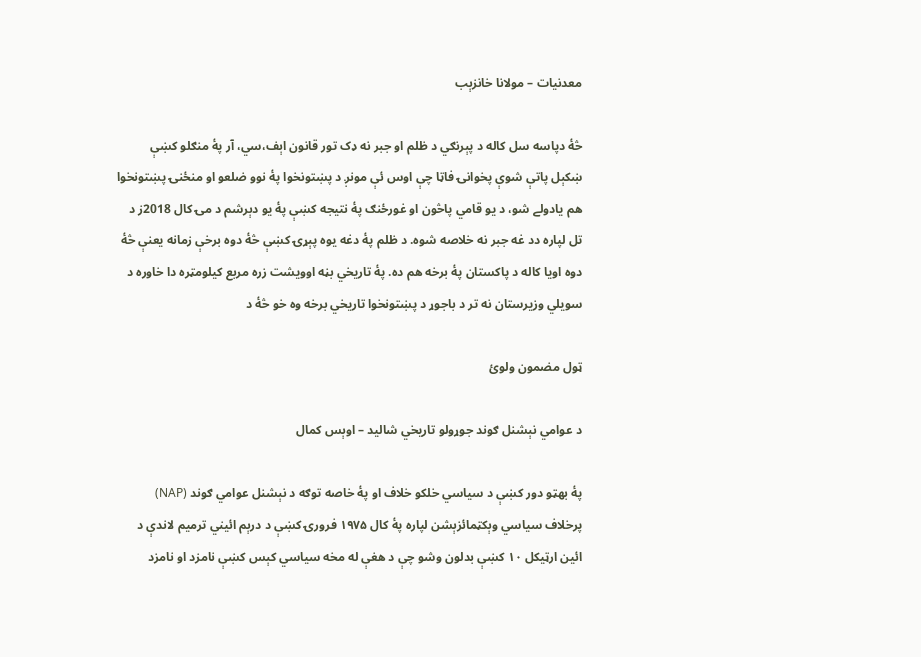معدنيات – مولانا خانزېب

څۀ دپاسه سل کاله د پېرنګي د ظلم او جبر نه ډک تور قانون اېف،سي، آر پۀ منګلو کښې ښکېل پاتې شوې پخوانۍ فاټا چې اوس ئې مونږ د پښتونخوا پۀ نوو ضلعو او منځنۍ پښتونخوا هم يادولے شو، د يو قامي پاڅون او غورځنګ پۀ نتيجه کښې پۀ يو دېرشم د مۍ کال 2018ز د تل لپاره دد غه جبر نه خلاصه شوه. د ظلم پۀ دغه يوه پېړۍ کښې څۀ دوه برخې زمانه يعنې څۀ دوه اويا کاله د پاکستان پۀ برخه هم ده. پۀ تاريخي بڼه اوويشت زره مربع کيلومټره دا خاوره د سويلي وزيرستان نه تر د باجوړ د پښتونخوا تاريخي برخه وه خو څۀ د

ټول مضمون ولوئ

د عوامي نېشنل ګوند جوړولو تاريخي شاليد – اوېس کمال

پۀ بهټو دور کښې د سیاسي خلکو خلاف او پۀ خاصه توګه د نېشنل عوامي ګوند (NAP) پرخلاف سیاسي وېکټمائزېشن لپاره پۀ کال ۱۹۷۵ فرورۍ کښې د درېم ائیني ترمیم لاندې د ائین ارټيکل ۱۰ کښې بدلون وشو چې د هغې له مخه سیاسي کېس کښې نامزد او نامزد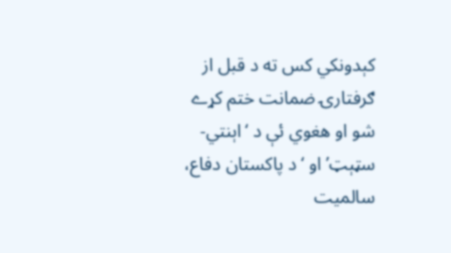کېدونکي کس ته د قبل از ګرفتارۍ ضمانت ختم کړے شو او هغوي ئې د ‘اېنتي-سټېټ’ او ‘ د پاکستان دفاع، سالمیت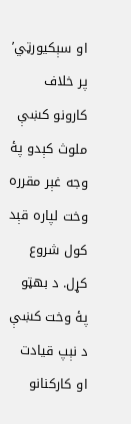او سېکیورټي’ پر خلاف کارونو کښې ملوث کېدو پۀ وجه غېر مقرره وخت لپاره قېد کول شروع کړل. د بهټو پۀ وخت کښې د نېپ قیادت او کارکنانو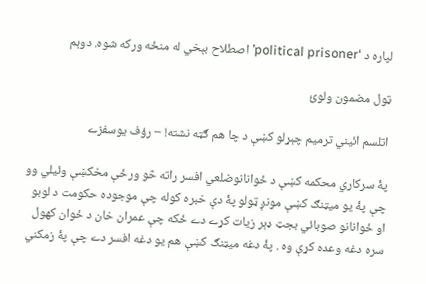لپاره د ‘political prisoner’ اصطلاح بېخي له منځه ورکه شوه. دوېم

ټول مضمون ولوئ

اتلسم ائيني ترميم چېړلو کښې د چا هم ګټه نشته! – رؤف يوسفزے

پۀ سرکاري محکمه کښې د ځوانانوضلعي افسر راته څو ورځې مخکښې وئيلي وو چې پۀ يو ميټنګ کښې مونږ ټولو پۀ دې خبره کوله چې موجوده حکومت د لوبو او ځوانانو صوبائي بجټ ډېر زيات کړے دے ځکه چې عمران خان د ځوان کهول سره دغه وعده کړې وه . پۀ دغه ميټنګ کښې هم يو دغه افسر دے چې پۀ زمکني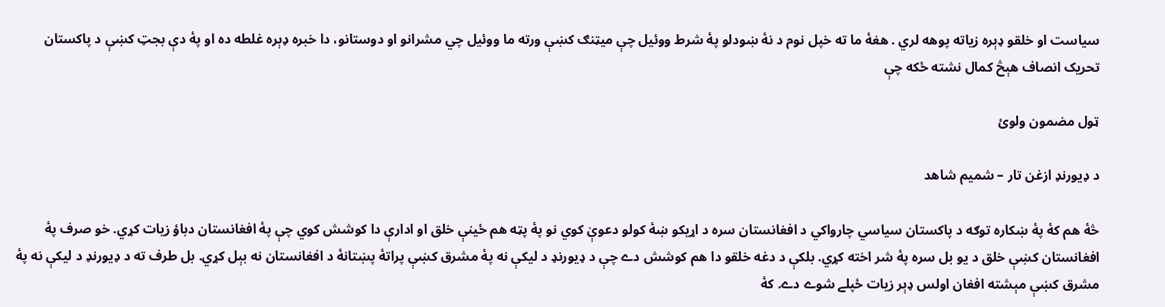سياست او خلقو ډېره زياته پوهه لري . هغۀ ما ته خپل نوم د نۀ ښودلو پۀ شرط ووئيل چې ميټنګ کښې ورته ما ووئيل چي مشرانو او دوستانو، دا خبره ډېره غلطه ده او پۀ دې بجټ کښې د پاکستان تحريک انصاف هېڅ کمال نشته ځکه چې

ټول مضمون ولوئ

د ډيورنډ ازغن تار – شميم شاهد

څۀ هم کۀ پۀ ښکاره توګه د پاکستان سياسي چارواکي د افغانستان سره د اړيکو ښۀ کولو دعوېٰ کوي نو پۀ پټه هم ځينې خلق او ادارې دا کوشش کوي چې پۀ افغانستان دباؤ زيات کړي. خو صرف پۀ افغانستان کښې خلق د يو بل سره پۀ شر اخته کړي. بلکې د دغه خلقو دا هم کوشش دے چې د ډيورنډ د ليکې نه پۀ مشرق کښې پراتۀ پښتانۀ د افغانستان نه بېل کړي. بل طرف ته د ډيورنډ د ليکې نه پۀ مشرق کښې مېشته افغان اولس ډېر زيات ځپلے شوے دے. کۀ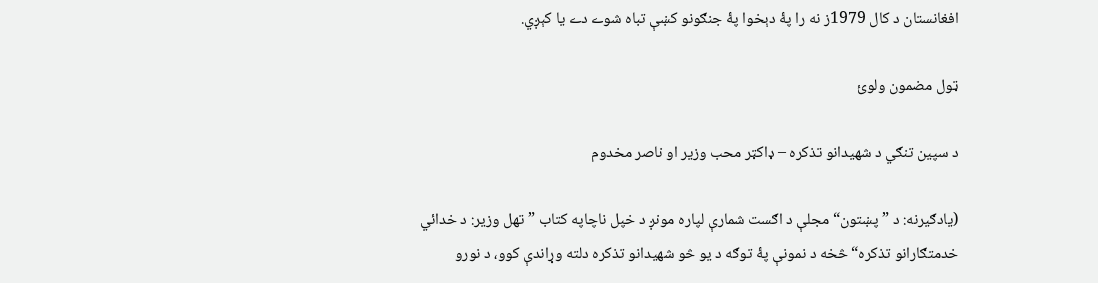افغانستان د کال 1979ز نه را پۀ دېخوا پۀ جنګونو کښې تباه شوے دے يا کېږي.

ټول مضمون ولوئ

د سپين تنګي د شهيدانو تذکره – ډاکټر محب وزير او ناصر مخدوم

(يادګيرنه: د ”پښتون“ مجلې د اګست شمارې لپاره مونږ د خپل ناچاپه کتاب ”تهل وزير: د خدائي خدمتګارانو تذکره“ څخه د نمونې پۀ توګه د يو څو شهيدانو تذکره دلته وړاندې کوو، د نورو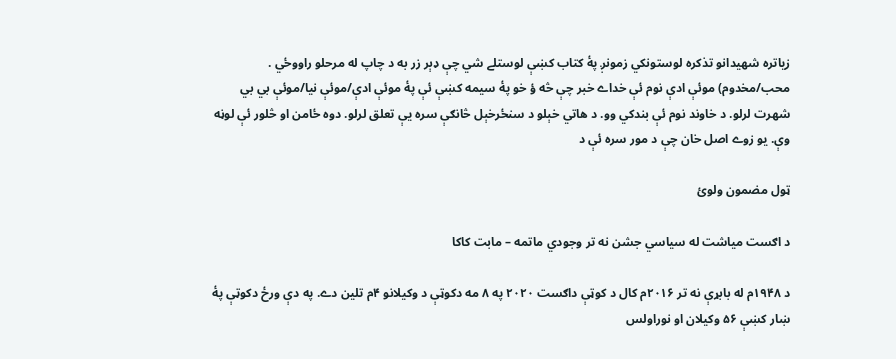زياتره شهيدانو تذکره لوستونکي زمونږ پۀ کتاب کښې لوستلے شي چې ډېر زر به د چاپ له مرحلو راووځي . محب/مخدوم) موئې ادې نوم ئې خداے خبر چې څه ؤ خو پۀ سيمه کښې ئې پۀ موئې ادې/موئې نيا/موئې بي بي شهرت لرلو. د خاوند نوم ئې بندکي وو. د هاتي خېلو د سنځرخېل څانګې سره يې تعلق لرلو. دوه ځامن او څلور ئې لوڼه وې. يو زوے اصل خان چې د مور سره ئې د

ټول مضمون ولوئ

د اګست میاشت له سیاسي جشن نه تر وجودي ماتمه – مابت کاکا

د ۱۹۴۸م له بابړې نه تر ۲۰۱۶م کال د کوټې داګست ۲۰۲۰ په ۸ مه دکوټې د وکيلانو ۴م تلين دے. په دې ورځ دکوټې پۀ ښار کښې ۵۶ وکيلان او نوراولس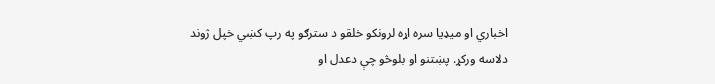اخباري او ميډيا سره اړه لرونکو خلقو د سترګو په رپ کښي خپل ژوند دلاسه ورکړ. پښتنو او بلوڅو چې دعدل او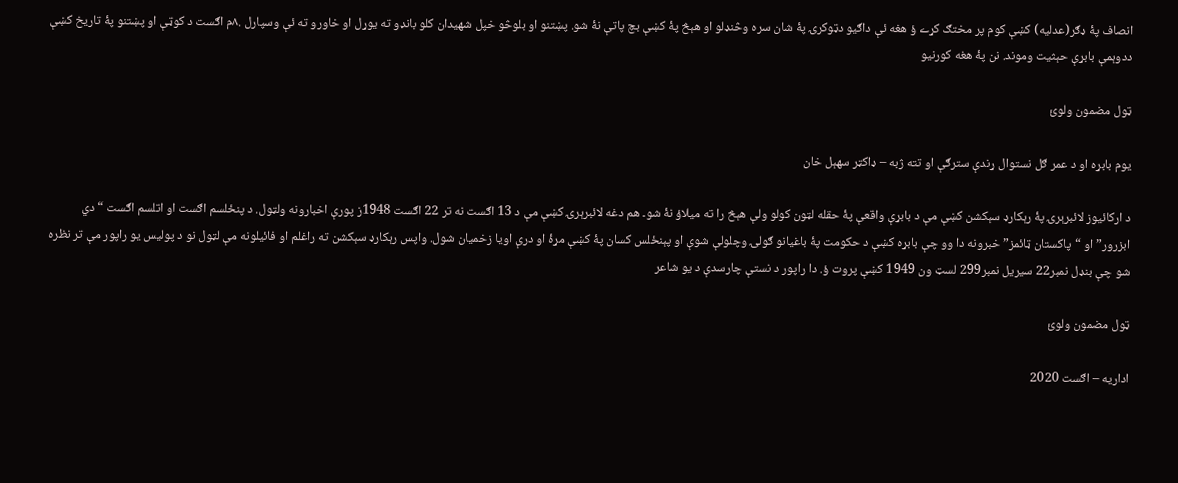انصاف پۀ ډګر(عدليه) کښې کوم پر مختګ کړے ؤ هغه ئې داګیو دټوکرۍ پۀ شان سره وڅنډلو او هېڅ پۀ کښې بچ پاتې نۀ شو. پښتنو او بلوڅو خپل شهيدان کلو بانډو ته يوړل او خاورو ته ئې وسپارل .۸م اګست د کوټې او پښتنو پۀ تاريخ کښې ددوېمې بابړې حېثيت وموند. نن پۀ هغه کورنیو

ټول مضمون ولوئ

يوم بابړه او د عمر ګل نستوال ړندې سترګې او تته ژبه – ډاکټر سهېل خان

د ارکائيوز لائبرېرۍ پۀ رېکارډ سېکشن کښې مې د بابړې واقعې پۀ حقله لټون کولو ولې هېڅ را ته ميلاؤ نۀ شو۔ هم دغه لائبرېرۍ کښې مې د 13 اګست نه تر 22 اګست 1948ز پورې اخبارونه ولټول. د پنځلسم اګست او اتلسم اګست “دي ابزرور” او “پاکستان ټائمز” خبرونه دا وو چې بابړه کښې د حکومت پۀ باغيانو ګولۍ وچلولې شوې او پېنځلس کسان پۀ کښې مړۀ او درې اويا زخميان شول. واپس رېکارډ سېکشن ته راغلم او فائيلونه مې لټول نو د پوليس يو راپور مې تر نظره شو چې بنډل نمبر22 سيريل نمبر299 لسټ ون 1949 کښې پروت ؤ. دا راپور د نستې چارسدې د يو شاعر

ټول مضمون ولوئ

اداريه – اګست 2020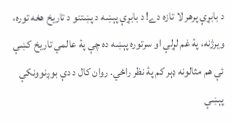د بابړې پرهر لا تازه دے! د بابړې پېښه د پښتنو د تاريخ هغه توره، ويرژنه، پۀ غم لړلې او سرتوره پېښه ده چې پۀ عالمي تاريخ کښې ئې هم مثالونه ډېر کم پۀ نظر راځي. روان کال د دې بوږنوونکې پېښې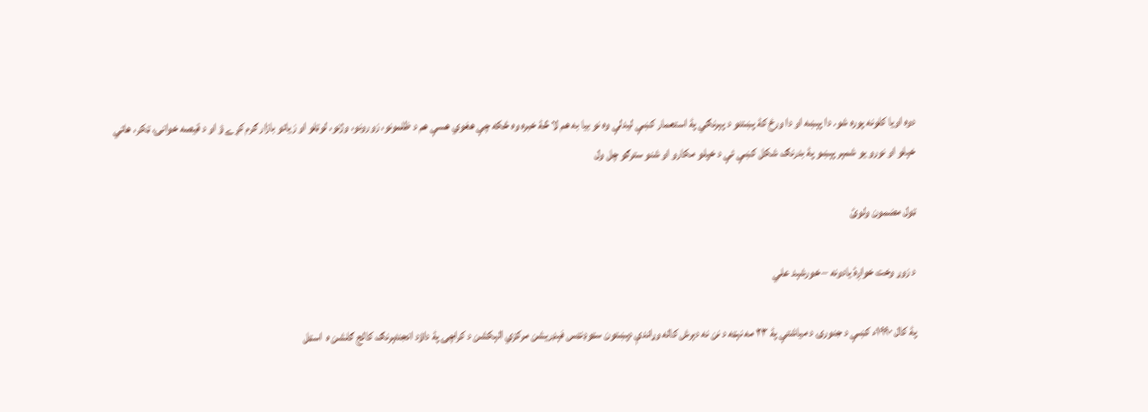دوه اويا کلونه پوره شو. دا پېښه او دا ورځ کۀ پښتنو د پېرنګي پۀ استعمار کښې ليدلې وه نو بيا به هم لا څۀ خبره وه ځکه چې هغوي هسې هم د ظلمونو، زورونو، وژنو، لوټلو او زياتو بازار ګرم کړے ؤ او د قيصه خوانۍ، ټکر، هاتي خېلو او نورو يو شمېر پېښو پۀ بدرنګ شکل کښې ئې د خپلو مکارو او شنو سترګو چل ول

ټول مضمون ولوئ

د زوړ وخت خواږۀ يادونه – خورشېد علي

پۀ کال ١٩٩٠ء کښې د جنورۍ د مياشتې پۀ ٢٣ مه نېټه د نن نه دېرش کاله وړاندې دپښتون سټوډنټس فېډريشن مرکزي الېکشن د کراچۍ پۀ داؤد انجنئېرنګ کالج ګلشن ه  اسټل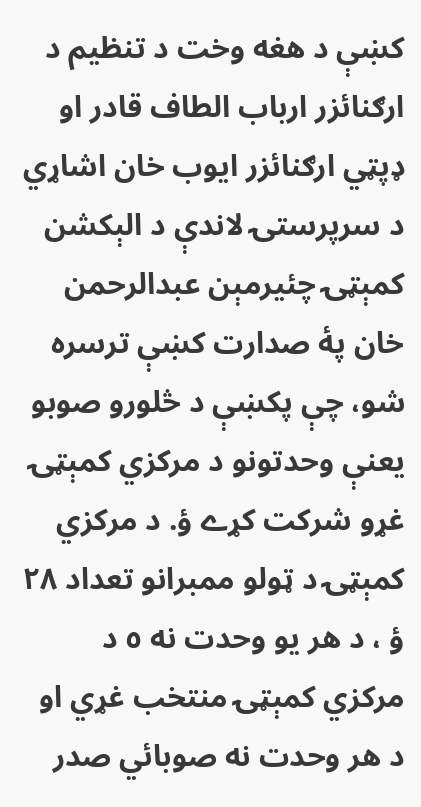کښې د هغه وخت د تنظيم د ارګنائزر ارباب الطاف قادر او ډپټي ارګنائزر ايوب خان اشاړي د سرپرستۍ لاندې د الېکشن کمېټۍ چئيرمېن عبدالرحمن خان پۀ صدارت کښې ترسره شو، چې پکښې د څلورو صوبو يعنې وحدتونو د مرکزي کمېټۍ غړو شرکت کړے ؤ. د مرکزي کمېټۍ د ټولو ممبرانو تعداد ٢٨ ؤ ، د هر يو وحدت نه ٥ د مرکزي کمېټۍ منتخب غړي او د هر وحدت نه صوبائي صدر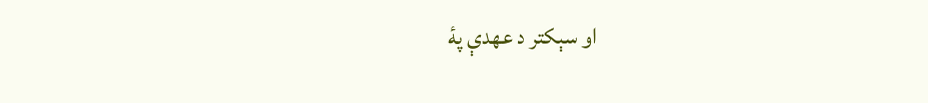او سېکتر د عهدې پۀ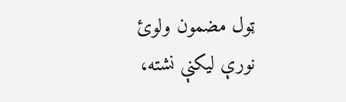ټول مضمون ولوئ
نورې ليکنې نشته،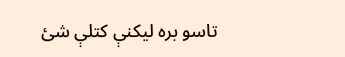تاسو بره ليکنې کتلې شئ